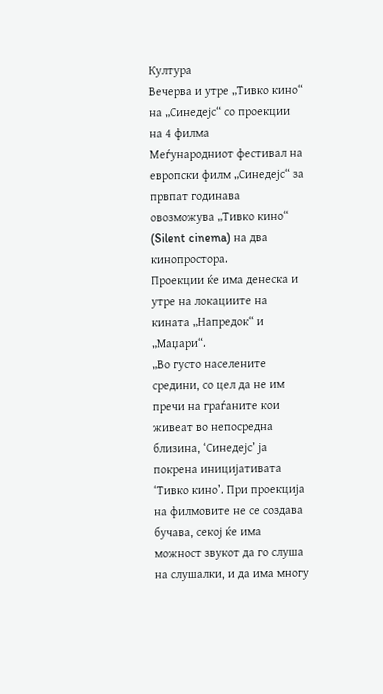Култура
Вечерва и утре „Тивко кино“ на „Синедејс“ со проекции на 4 филма
Mеѓународниот фестивал на европски филм „Синедејс“ за првпат годинава овозможува „Тивко кино“ (Silent cinema) на два кинопростора.
Проекции ќе има денеска и утре на локациите на кината „Напредок“ и „Маџари“.
„Во густо населените средини, со цел да не им пречи на граѓаните кои живеат во непосредна близина, ‘Синедејс’ ја покрена иницијативата ‘Тивко кино’. При проекција на филмовите не се создава бучава, секој ќе има можност звукот да го слуша на слушалки, и да има многу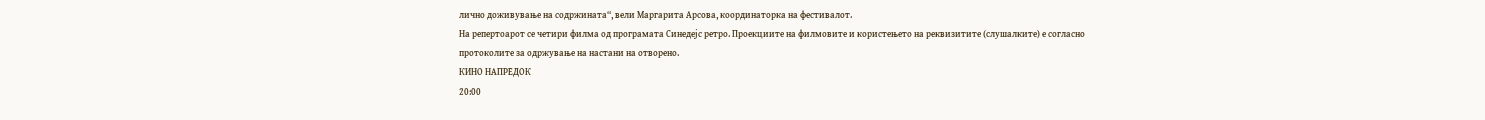лично доживување на содржината“, вели Маргарита Арсова, координаторка на фестивалот.
На репертоарот се четири филма од програмата Синедејс ретро. Проекциите на филмовите и користењето на реквизитите (слушалките) е согласно протоколите за одржување на настани на отворено.
КИНО НАПРЕДОК
20:00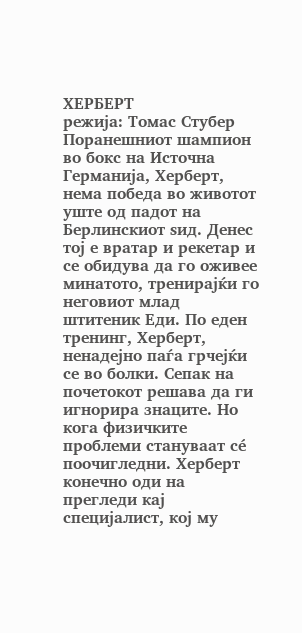ХЕРБЕРТ
режија: Томас Стубер
Поранешниот шампион во бокс на Источна Германија, Херберт, нема победа во животот уште од падот на Берлинскиот ѕид. Денес тој е вратар и рекетар и се обидува да го оживее минатото, тренирајќи го неговиот млад штитеник Еди. По еден тренинг, Херберт, ненадејно паѓа грчејќи се во болки. Сепак на почетокот решава да ги игнорира знаците. Но кога физичките проблеми стануваат сé поочигледни. Херберт конечно оди на прегледи кај специјалист, кој му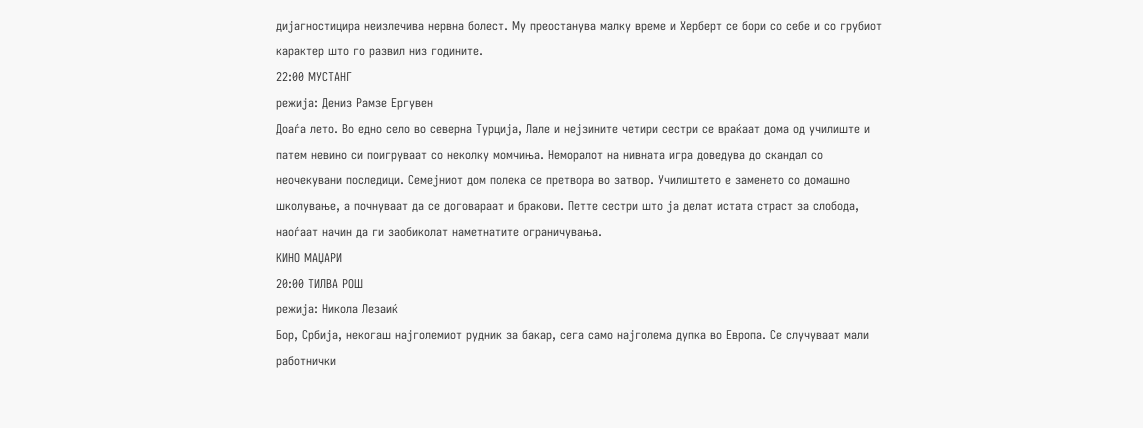дијагностицира неизлечива нервна болест. Му преостанува малку време и Херберт се бори со себе и со грубиот карактер што го развил низ годините.
22:00 МУСТАНГ
режија: Дениз Рамзе Ергувен
Доаѓа лето. Во едно село во северна Турција, Лале и нејзините четири сестри се враќаат дома од училиште и патем невино си поигруваат со неколку момчиња. Неморалот на нивната игра доведува до скандал со неочекувани последици. Семејниот дом полека се претвора во затвор. Училиштето е заменето со домашно школување, а почнуваат да се договараат и бракови. Петте сестри што ја делат истата страст за слобода, наоѓаат начин да ги заобиколат наметнатите ограничувања.
КИНО МАЏАРИ
20:00 ТИЛВА РОШ
режија: Никола Лезаиќ
Бор, Србија, некогаш најголемиот рудник за бакар, сега само најголема дупка во Европа. Се случуваат мали работнички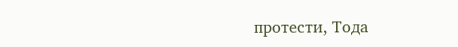протести, Тода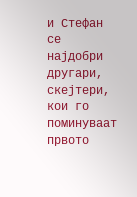и Стефан се најдобри другари, скејтери, кои го поминуваат првото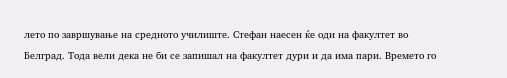лето по завршување на средното училиште. Стефан наесен ќе оди на факултет во Белград. Тода вели дека не би се запишал на факултет дури и да има пари. Времето го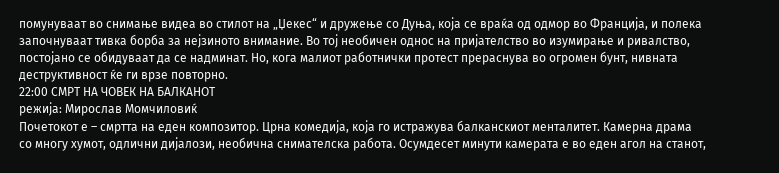помунуваат во снимање видеа во стилот на „Џекес“ и дружење со Дуња, која се враќа од одмор во Франција, и полека започнуваат тивка борба за нејзиното внимание. Во тој необичен однос на пријателство во изумирање и ривалство, постојано се обидуваат да се надминат. Но, кога малиот работнички протест прераснува во огромен бунт, нивната деструктивност ќе ги врзе повторно.
22:00 СМРТ НА ЧОВЕК НА БАЛКАНОТ
режија: Мирослав Момчиловиќ
Почетокот е – смртта на еден композитор. Црна комедија, која го истражува балканскиот менталитет. Камерна драма со многу хумот, одлични дијалози, необична снимателска работа. Осумдесет минути камерата е во еден агол на станот,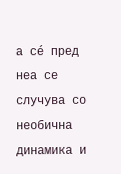а сé пред неа се случува со необична динамика и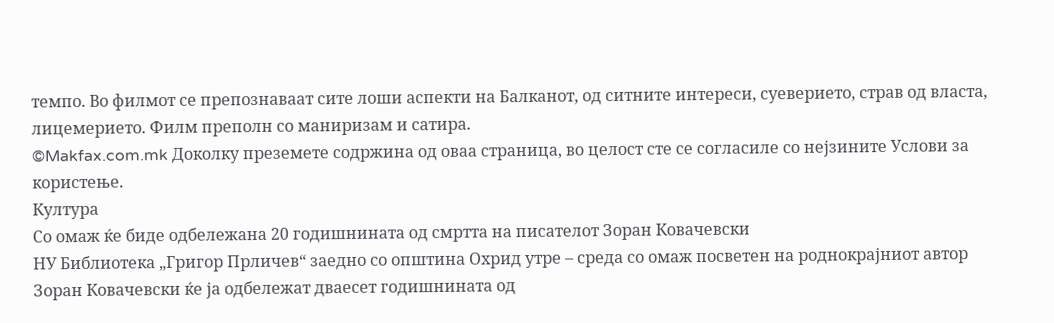темпо. Во филмот се препознаваат сите лоши аспекти на Балканот, од ситните интереси, суеверието, страв од власта, лицемерието. Филм преполн со маниризам и сатира.
©Makfax.com.mk Доколку преземете содржина од оваа страница, во целост сте се согласиле со нејзините Услови за користење.
Култура
Со омаж ќе биде одбележана 20 годишнината од смртта на писателот Зоран Ковачевски
НУ Библиотека „Григор Прличев“ заедно со општина Охрид утре – среда со омаж посветен на роднокрајниот автор Зоран Ковачевски ќе ја одбележат дваесет годишнината од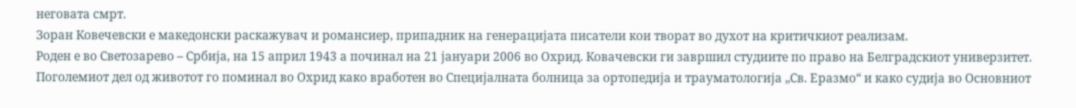неговата смрт.
Зоран Ковечевски е македонски раскажувач и романсиер, припадник на генерацијата писатели кои творат во духот на критичкиот реализам.
Роден е во Светозарево – Србија, на 15 април 1943 а починал на 21 јануари 2006 во Охрид. Ковачевски ги завршил студиите по право на Белградскиот универзитет. Поголемиот дел од животот го поминал во Охрид како вработен во Специјалната болница за ортопедија и трауматологија „Св. Еразмо“ и како судија во Основниот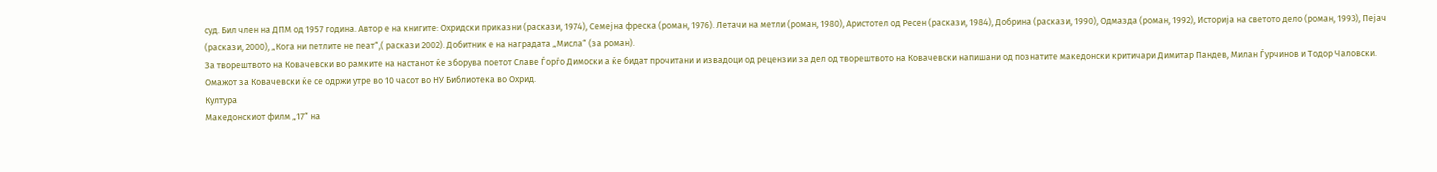суд. Бил член на ДПМ од 1957 година. Автор е на книгите: Охридски приказни (раскази, 1974), Семејна фреска (роман, 1976). Летачи на метли (роман, 1980), Аристотел од Ресен (раскази, 1984), Добрина (раскази, 1990), Одмазда (роман, 1992), Историја на светото дело (роман, 1993), Пејач (раскази, 2000), „Кога ни петлите не пеат“,( раскази 2002). Добитник е на наградата „Мисла“ (за роман).
За творештвото на Ковачевски во рамките на настанот ќе зборува поетот Славе Ѓорѓо Димоски а ќе бидат прочитани и извадоци од рецензии за дел од творештвото на Ковачевски напишани од познатите македонски критичари Димитар Пандев, Милан Ѓурчинов и Тодор Чаловски.
Омажот за Ковачевски ќе се одржи утре во 10 часот во НУ Библиотека во Охрид.
Култура
Македонскиот филм „17“ на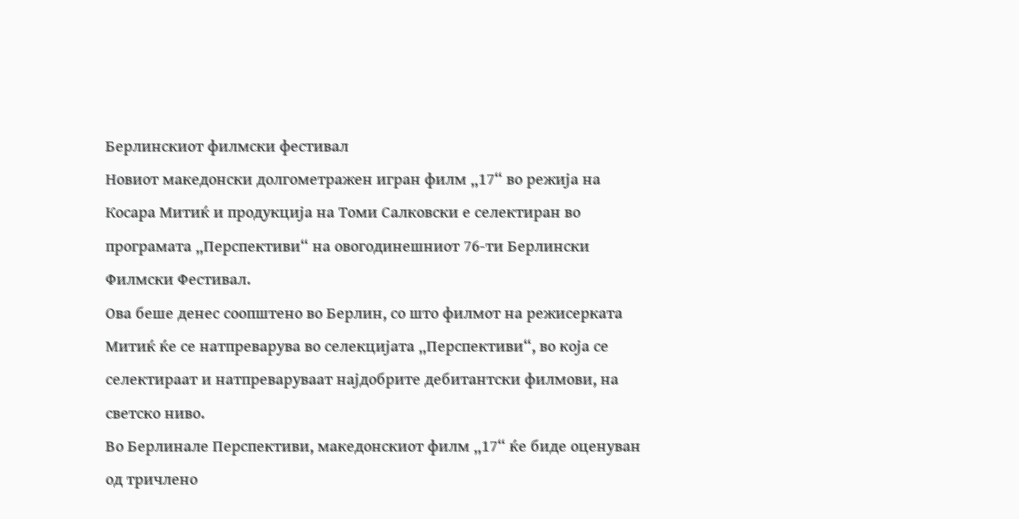Берлинскиот филмски фестивал
Новиот македонски долгометражен игран филм „17“ во режија на Косара Митиќ и продукција на Томи Салковски е селектиран во програмата „Перспективи“ на овогодинешниот 76-ти Берлински Филмски Фестивал.
Ова беше денес соопштено во Берлин, со што филмот на режисерката Митиќ ќе се натпреварува во селекцијата „Перспективи“, во која се селектираат и натпреваруваат најдобрите дебитантски филмови, на светско ниво.
Во Берлинале Перспективи, македонскиот филм „17“ ќе биде оценуван од тричлено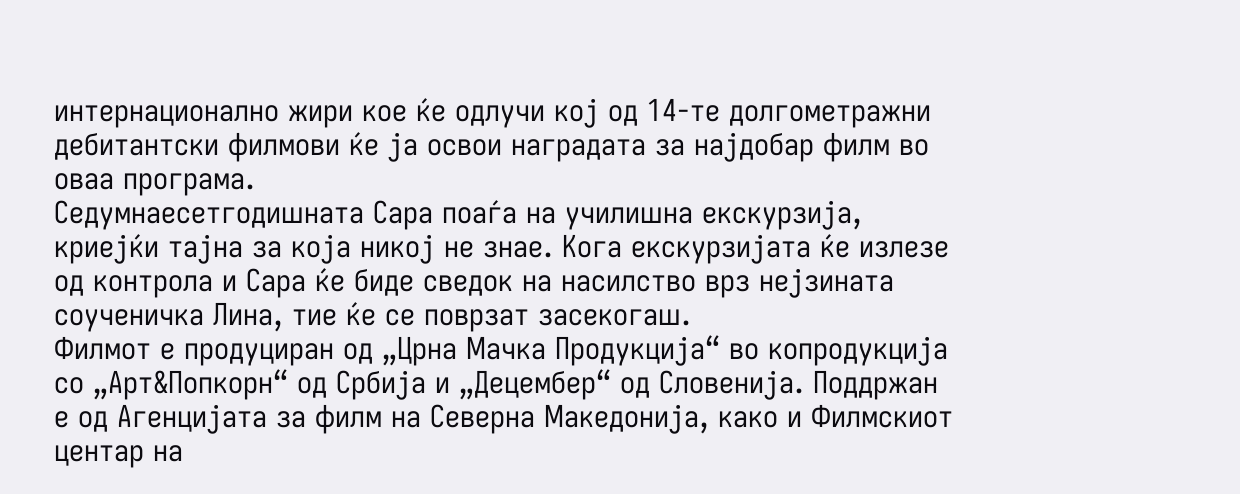интернационално жири кое ќе одлучи кој од 14-те долгометражни дебитантски филмови ќе ја освои наградата за најдобар филм во оваа програма.
Седумнаесетгодишната Сара поаѓа на училишна екскурзија, криејќи тајна за која никој не знае. Кога екскурзијата ќе излезе од контрола и Сара ќе биде сведок на насилство врз нејзината соученичка Лина, тие ќе се поврзат засекогаш.
Филмот е продуциран од „Црна Мачка Продукција“ во копродукција со „Арт&Попкорн“ од Србија и „Децембер“ од Словенија. Поддржан е од Агенцијата за филм на Северна Македонија, како и Филмскиот центар на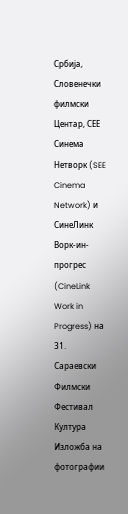Србија, Словенечки филмски Центар, СЕЕ Синема Нетворк (SEE Cinema Network) и СинеЛинк Ворк-ин-прогрес (CineLink Work in Progress) на 31. Сараевски Филмски Фестивал
Култура
Изложба на фотографии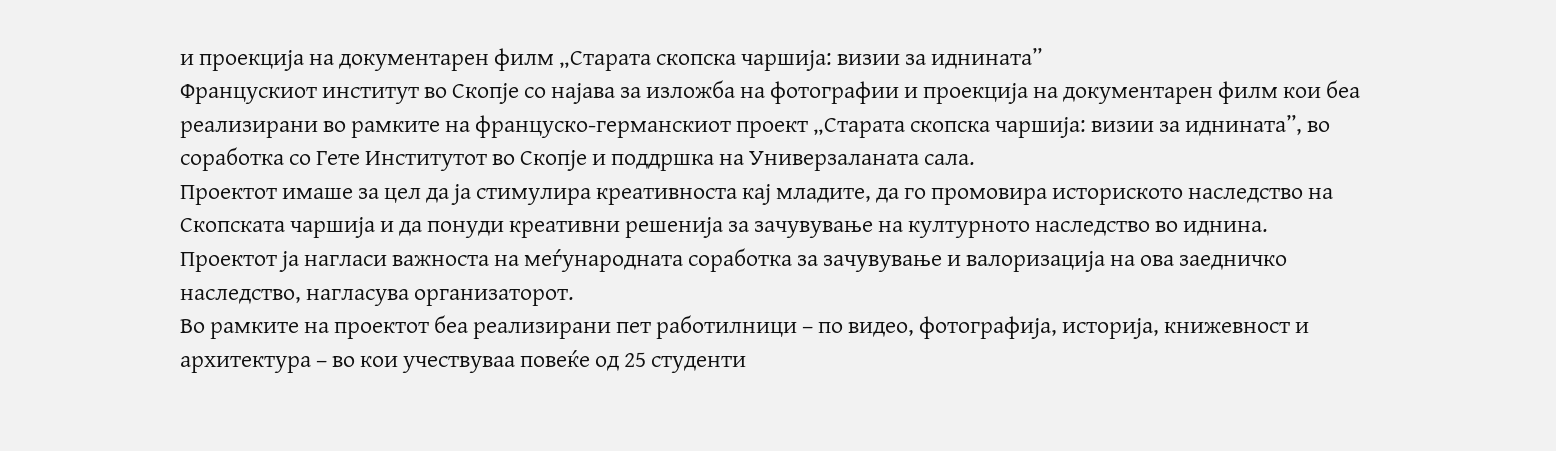и проекција на документарен филм „Старата скопска чаршија: визии за иднината”
Францускиот институт во Скопје со најава за изложба на фотографии и проекција на документарен филм кои беа реализирани во рамките на француско-германскиот проект „Старата скопска чаршија: визии за иднината”, во соработка со Гете Институтот во Скопје и поддршка на Универзаланата сала.
Проектот имаше за цел да ја стимулира креативноста кај младите, да го промовира историското наследство на Скопската чаршија и да понуди креативни решенија за зачувување на културното наследство во иднина.
Проектот ја нагласи важноста на меѓународната соработка за зачувување и валоризација на ова заедничко наследство, нагласува организаторот.
Во рамките на проектот беа реализирани пет работилници – по видео, фотографија, историја, книжевност и архитектура – во кои учествуваа повеќе од 25 студенти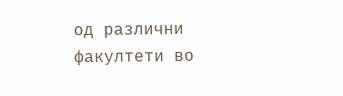од различни факултети во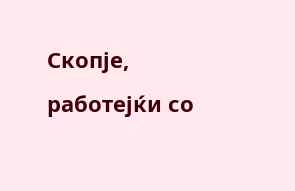Скопје, работејќи со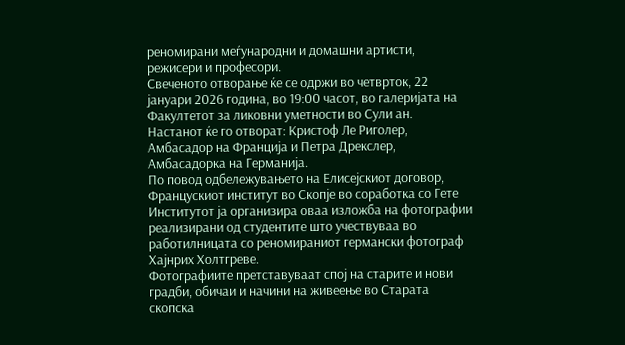реномирани меѓународни и домашни артисти, режисери и професори.
Свеченото отворање ќе се одржи во четврток, 22 јануари 2026 година, во 19:00 часот, во галеријата на Факултетот за ликовни уметности во Сули ан.
Настанот ќе го отворат: Кристоф Ле Риголер, Амбасадор на Франција и Петра Дрекслер, Амбасадорка на Германија.
По повод одбележувањето на Елисејскиот договор, Францускиот институт во Скопје во соработка со Гете Институтот ја организира оваа изложба на фотографии реализирани од студентите што учествуваа во работилницата со реномираниот германски фотограф Хајнрих Холтгреве.
Фотографиите претставуваат спој на старите и нови градби, обичаи и начини на живеење во Старата скопска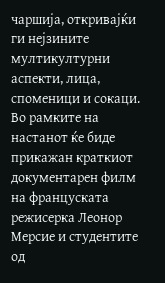чаршија, откривајќи ги нејзините мултикултурни аспекти, лица, споменици и сокаци.
Во рамките на настанот ќе биде прикажан краткиот документарен филм на француската режисерка Леонор Мерсие и студентите од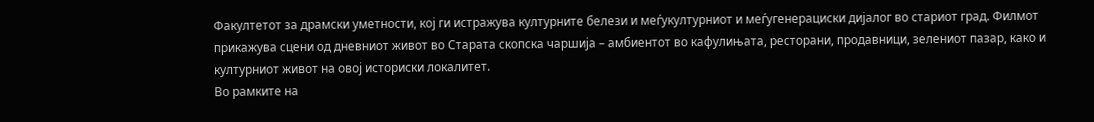Факултетот за драмски уметности, кој ги истражува културните белези и меѓукултурниот и меѓугенерациски дијалог во стариот град. Филмот прикажува сцени од дневниот живот во Старата скопска чаршија – амбиентот во кафулињата, ресторани, продавници, зелениот пазар, како и културниот живот на овој историски локалитет.
Во рамките на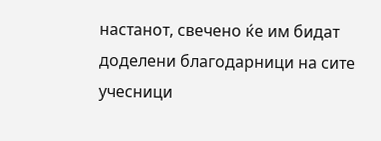настанот, свечено ќе им бидат доделени благодарници на сите учесници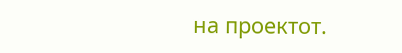на проектот.